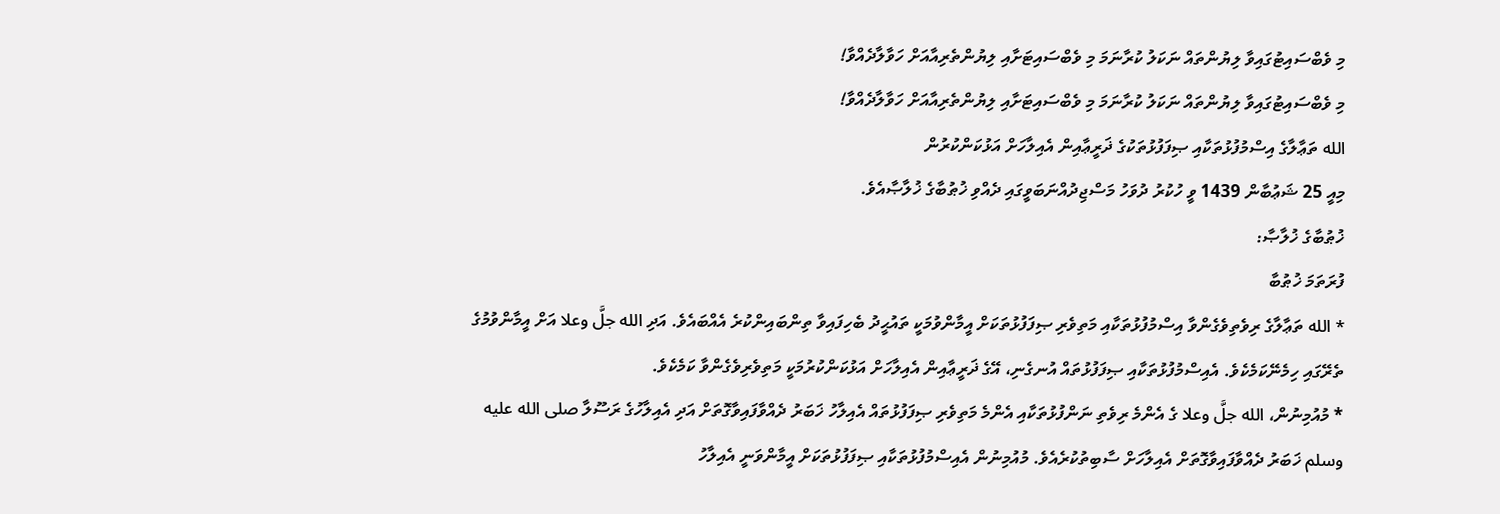މި ވެބްސައިޓުގައިވާ ލިޔުންތައް ނަކަލު ކުރާނަމަ މި ވެބްސައިޓަށާއި ލިޔުންތެރިއާއަށް ހަވާލާދެއްވާ!
މި ވެބްސައިޓުގައިވާ ލިޔުންތައް ނަކަލު ކުރާނަމަ މި ވެބްސައިޓަށާއި ލިޔުންތެރިއާއަށް ހަވާލާދެއްވާ!
الله ތަޢާލާގެ އިސްމުފުޅުތަކާއި ޞިފަފުޅުތަކުގެ ޛަރީޢާއިން އެއިލާހަށް އަޅުކަންކުރުން
މިއީ 25 ޝަޢުބާން 1439 ވީ ހުކުރު ދުވަހު މަސްޖިދުއްނަބަވީގައި ދެއްވި ޚުޠުބާގެ ޚުލާޞާއެވެ.
ޚުޠުބާގެ ޚުލާޞާ:
ފުރަތަމަ ޚުޠުބާ
* الله ތަޢާލާގެ ރިވެތިވެގެންވާ އިސްމުފުޅުތަކާއި މަތިވެރި ޞިފަފުޅުތަކަށް އީމާންވުމަކީ ތައުޙީދު ބެހިފައިވާ ތިންބައިންކުރެ އެއްބައެވެ. އަދި الله جلَّ وعلا އަށް އީމާންވުމުގެ ތެރޭގައި ހިމެނޭކަމެކެވެ. އެއިސްމުފުޅުތަކާއި ޞިފަފުޅުތައް އުނގެނި، އޭގެ ޛަރީޢާއިން އެއިލާހަށް އަޅުކަންކުރުމަކީ މަތިވެރިވެގެންވާ ކަމެކެވެ.
* މުއުމިނުން، الله جلَّ وعلا ގެ އެންމެ ރިވެތި ނަންފުޅުތަކާއި އެންމެ މަތިވެރި ޞިފަފުޅުތައް އެއިލާހު ޚަބަރު ދެއްވާފައިވާގޮތަށް އަދި އެއިލާހުގެ ރަސޫލާ صلى الله عليه وسلم ޚަބަރު ދެއްވާފައިވާގޮތަށް އެއިލާހަށް ސާބިތުކުރެއެވެ. މުއުމިނުން އެއިސްމުފުޅުތަކާއި ޞިފަފުޅުތަކަށް އީމާންވަނީ އެއިލާހު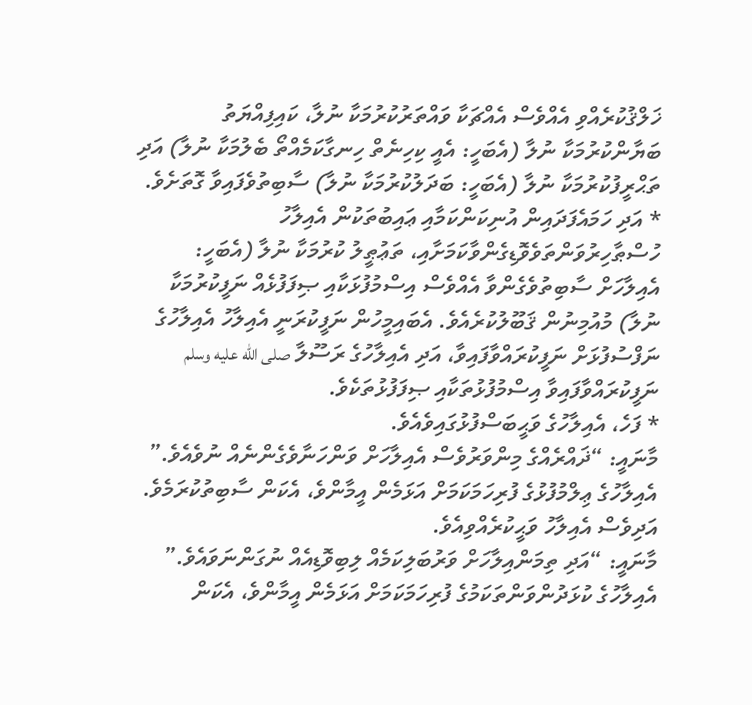ޚަލްޤުކުރެއްވި އެއްވެސް އެއްޗަކާ ވައްތަރުކުރުމަކާ ނުލާ، ކައިފިއްޔަތު ބަޔާންކުރުމަކާ ނުލާ (އެބަހީ: އެއީ ކިހިނެތް ހިނގާކަމެއްތޯ ބެލުމަކާ ނުލާ) އަދި ތަޙްރީފުކުރުމަކާ ނުލާ (އެބަހީ: ބަދަލުކުރުމަކާ ނުލާ) ސާބިތުވެފައިވާ ގޮތަށެވެ.
* އަދި ހަމައެފަދައިން އުނިކަންކަމާއި ޢައިބުތަކުން އެއިލާހު ހުސްޠާހިރުވަންތަވެވޮޑިގެންވާކަމަށާއި، ތަޢުޠީލު ކުރުމަކާ ނުލާ (އެބަހީ: އެއިލާހަށް ސާބިތުވެގެންވާ އެއްވެސް އިސްމުފުޅަކާއި ޞިފަފުޅެއް ނަފީކުރުމަކާ ނުލާ) މުއުމިނުން ޤަބޫލުކުރެއެވެ. އެބައިމީހުން ނަފީކުރަނީ އެއިލާހު އެއިލާހުގެ ނަފްސުފުޅަށް ނަފީކުރައްވާފައިވާ، އަދި އެއިލާހުގެ ރަސޫލާ صلى الله عليه وسلم ނަފީކުރައްވާފައިވާ އިސްމުފުޅުތަކާއި ޞިފަފުޅުތަކެވެ.
* ފަހެ، އެއިލާހުގެ ވަޙީބަސްފުޅުގައިވެއެވެ.
މާނައީ: “ޛައްރެއްގެ މިންވަރުވެސް އެއިލާހަށް ވަންހަނާވެގެންނެއް ނުވެއެވެ.”
އެއިލާހުގެ ޢިލްމުފުޅުގެ ފުރިހަމަކަމަށް އަޅަމެން އީމާންވެ، އެކަން ސާބިތުކުރަމެވެ.
އަދިވެސް އެއިލާހު ވަޙީކުރެއްވިއެވެ.
މާނައީ: “އަދި ތިމަންއިލާހަށް ވަރުބަލިކަމެއް ލިބިވޮޑިއެއް ނުގަންނަވައެވެ.”
އެއިލާހުގެ ކުޅަދުންވަންތަކަމުގެ ފުރިހަމަކަމަށް އަޅަމެން އީމާންވެ، އެކަން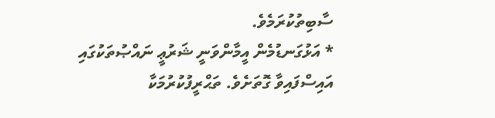ސާބިތުކުރަމެވެ.
* އަޅުގަނޑުމެން އީމާންވަނީ ޝަރުޢީ ނައްޞުތަކުގައި އައިސްފައިވާ ގޮތަށެވެ. ތަޙްރީފުކުރުމަކާ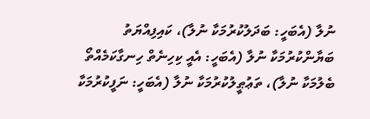ނުލާ (އެބަހީ: ބަދަލުކުރުމަކާ ނުލާ)، ކައިފިއްޔަތު ބަޔާންކުރުމަކާ ނުލާ (އެބަހީ: އެއީ ކިހިނެތް ހިނގާކަމެއްތޯ ބެލުމަކާ ނުލާ)، ތަޢުޠީލުކުރުމަކާ ނުލާ (އެބަހީ: ނަފީކުރުމަކާ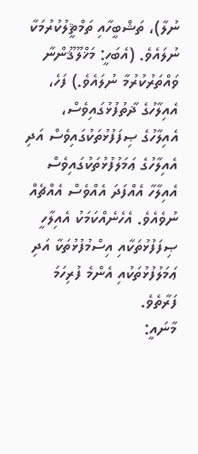ނުލާ)، ތަޝްބީހާއި ތަމްޘީލުކުރުމަކާ ނުލައެވެ. (އެބަހީ: މަޚްލޫޤޫންނާ ވައްތަރުކުރުމާ ނުލައެވެ.) ފަހެ، އެއިލާހުގެ ޛާތުފުޅުގައިވެސް، އެއިލާހުގެ ޞިފަފުޅުތަކުގައިވެސް އަދި އެއިލާހުގެ ޢަމަލުފުޅުތަކުގައިވެސް އެއިލާހާ އެއްފަދަ އެއްވެސް އެއްޗެއް ނުވެއެވެ. އެހެނެއްކަމަކު އެއިލާހީ ޞިފަފުޅުތަކާއި އިސްމުފުޅުތަކާ އަދި ޢަމަލުފުޅުތަކުއި އެންމެ ފުރިހަމަ ފަރާތެވެ.
މާނައީ: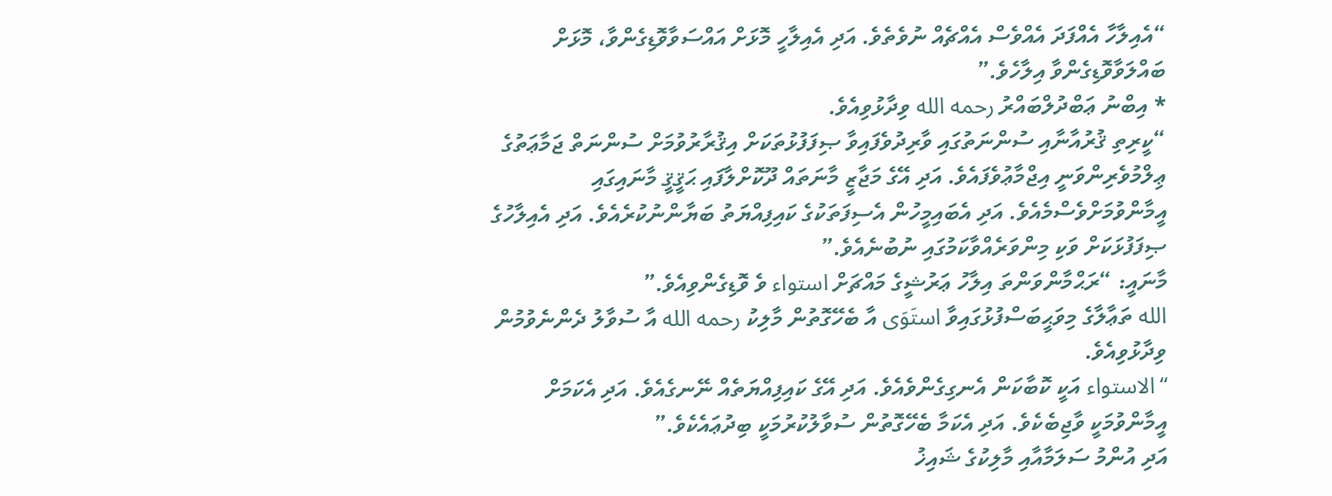“އެއިލާހާ އެއްފަދަ އެއްވެސް އެއްޗެއް ނުވެތެވެ. އަދި އެއިލާހީ މޮޅަށް އައްސަވާވޮޑިގެންވާ، މޮޅަށް ބައްލަވާވޮޑިގެންވާ އިލާހެވެ.”
* އިބްނު ޢަބްދުލްބައްރު رحمه الله ވިދާޅުވިއެވެ.
“ކީރިތި ޤުރުއާނާއި ސުންނަތުގައި ވާރިދުވެފައިވާ ޞިފަފުޅުތަކަށް އިޤުރާރުވުމަށް ސުންނަތް ޖަމާޢަތުގެ ޢިލްމުވެރިންވަނީ އިޖްމާޢުވެފައެވެ. އަދި އޭގެ މަޖާޒީ މާނަތައް ދޫކޮށްލާފައި ޙަޤީޤީ މާނައިގައި އީމާންވުމަށްވެސްމެއެވެ. އަދި އެބައިމީހުން އެސިފަތަކުގެ ކައިފިއްޔަތު ބަޔާންނުކުރެއެވެ. އަދި އެއިލާހުގެ ޞިފަފުޅަކަށް ވަކި މިންވަރެއްވާކަމުގައި ނުބުނެއެވެ.”
މާނައީ: “ރަޙްމާންވަންތަ އިލާހު ޢަރުޝީގެ މައްޗަށް استواء ވެ ވޮޑިގެންވިއެވެ.”
الله ތަޢާލާގެ މިވަޙީބަސްފުޅުގައިވާ استَوَى އާ ބެހޭގޮތުން މާލިކު رحمه الله އާ ސުވާލު ދެންނެވުމުން ވިދާޅުވިއެވެ.
“الاستواء އަކީ ކޮބާކަން އެނގިގެންވެއެވެ. އަދި އޭގެ ކައިފިއްޔަތެއް ނޭނގެއެވެ. އަދި އެކަމަށް އީމާންވުމަކީ ވާޖިބެކެވެ. އަދި އެކަމާ ބެހޭގޮތުން ސުވާލުކުރުމަކީ ބިދުޢައެކެވެ.”
އަދި އުންމު ސަލަމާއާއި މާލިކުގެ ޝައިޚު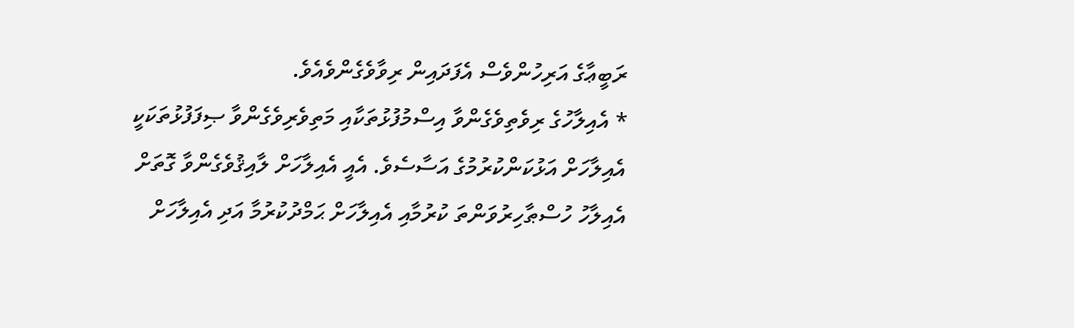ރަބީޢާގެ އަރިހުންވެސް އެފަދައިން ރިވާވެގެންވެއެވެ.
* އެއިލާހުގެ ރިވެތިވެގެންވާ އިސްމުފުޅުތަކާއި މަތިވެރިވެގެންވާ ޞިފަފުޅުތަކަކީ އެއިލާހަށް އަޅުކަންކުރުމުގެ އަސާސެވެ. އެއީ އެއިލާހަށް ލާއިޤުވެގެންވާ ގޮތަށް އެއިލާހު ހުސްޠާހިރުވަންތަ ކުރުމާއި އެއިލާހަށް ޙަމްދުކުރުމާ އަދި އެއިލާހަށް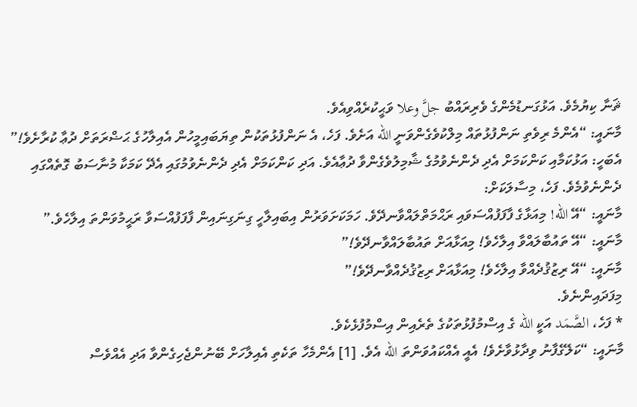ޘަނާ ކިޔުމެވެ. އަޅުގަނޑުމެންގެ ވެރިރައްބު جلَّ وعلا ވަޙީކުރެއްވިއެވެ.
މާނައީ: “އެންމެ ރިވެތި ނަންފުޅުތައް މިލްކުވެގެންވަނީ الله އަށެވެ. ފަހެ، އެ ނަންފުޅުތަކުން ތިޔަބައިމީހުން އެއިލާހުގެ ޙަޟްރަތަށް ދުޢާ ކުރާށެވެ!”
އެބަހީ: އަޅުކަމާއި ކަންކަމަށް އެދި ދެންނެވުމުގެ ޝާމިލުވެގެންވާ ދުޢާއެވެ. އަދި ކަންކަމަށް އެދި ދެންނެވުމުގައި އެދޭ ކަމަކާ މުނާސަބު ގޮތެއްގައި ދެންނެވުމެވެ. ފަހެ، މިސާލަކަށް:
މާނައީ: “އޭ الله! މިއަޅާގެ ފާފަފުއްސަވައި ރަޙްމަތްލައްވާނދޭވެ. ހަމަކަށަވަރުން އިބައިލާހީ ގިނަގިނައިން ފާފަފުއްސަވާ ރަޙީމުވަންތަ އިލާހެވެ.”
މާނައީ: “އޭ ތައުބާލައްވާ އިލާހެވެ! މިއަޅާއަށް ތައުބާލައްވާނދޭވެ!”
މާނައީ: “އޭ ރިޒުޤުދެއްވާ އިލާހެވެ! މިއަޅާއަށް ރިޒުޤުދެއްވާނދޭވެ!”
މިފަދައިންނެވެ.
* ފަހެ، الصَّمَد އަކީ الله ގެ އިސްމުފުޅުތަކުގެ ތެރެއިން އިސްމުފުޅެކެވެ.
މާނައީ: “ކަލޭގެފާނު ވިދާޅުވާށެވެ! އެއީ އެއްކައުވަންތަ الله އެވެ. [1] އެންމެހާ ތަކެތި އެއިލާހަށް ބޭނުންޖެހިގެންވާ އަދި އެއްވެސް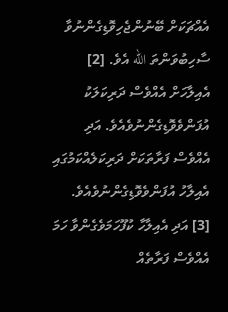އެއްޗަކަށް ބޭނުންޖެހިވޮޑިގެންނުވާ ސާހިބުވަންތަ الله އެވެ. [2] އެއިލާހަށް އެއްވެސް ދަރިކަލަކު އުފަންވެވޮޑިގެންނުވެއެވެ. އަދި އެއްވެސް ފަރާތަކަށް ދަރިކަލެއްކަމުގައި އެއިލާހު އުފަންވެވޮޑިގެންނުވެއެވެ. [3] އަދި އެއިލާހާ ކުފޫހަމަވެގެންވާ ހަމަ އެއްވެސް ފަރާތެއް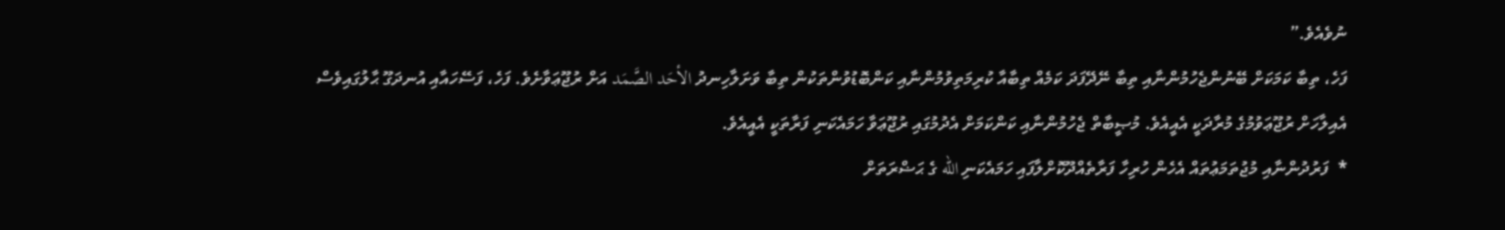ނުވެއެވެ.”
ފަހެ، ތިބާ ކަމަކަށް ބޭނުންޖެހުމުންނާއި ތިބާ ނޭދޭފަދަ ކަމެއް ތިބާއާ ކުރިމަތިވުމުންނާއި ކަންބޮޑުވުންތަކުން ތިބާ ވަށަލާހިނދު الأحَد الصَّمَد އަށް ރުޖޫޢަވާށެވެ. ފަހެ، ފަސޭހައާއި އުނދަގޫ ޙާލުގައިވެސް އެއިލާހަށް ރުޖޫޢަވުމުގެ މުރާދަކީ އެއީއެވެ. މުޞީބާތް ޖެހުމުންނާއި ކަންކަމަށް އެދުމުގައި ރުޖޫޢަވާ ހަމައެކަނި ފަރާތަކީ އެއީއެވެ.
*  ފަރުދުންނާއި މުޖުތަމަޢުތައް އެހެން ހުރިހާ ފަރާތެއްދޫކޮށްލާފައި ހަމައެކަނި الله ގެ ޙަޟްރަތަށް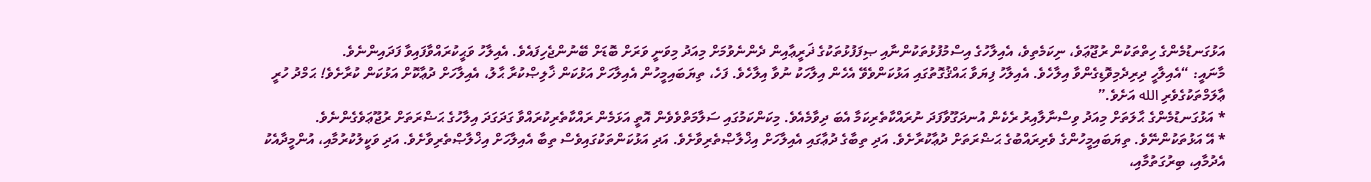އަޅުގަނޑުމެންގެ ހިތްތަކުން ރުޖޫޢަވެ، ނިކަމެތިވެ، އެއިލާހުގެ އިސްމުފުޅުތަކުންނާއި ޞިފަފުޅުތަކުގެ ޛަރީޢާއިން ދެންނެވުމަށް މިއަދު މިވަނީ ވަރަށް ބޮޑަށް ބޭނުންޖެހިފައެވެ. އެއިލާހު ވަޙީކުރައްވާފައިވާ ފަދައިންނެވެ.
މާނައީ: “އެއިލާހީ ދިރިދެމިވޮޑިގެންވާ އިލާހެވެ. އެއިލާހު ފިޔަވާ ޙައްޤުގޮތުގައި އަޅުކަންވެވޭ އެހެން އިލާހަކު ނުވާ އިލާހެވެ. ފަހެ، ތިޔަބައިމީހުން އެއިލާހަށް އަޅުކަން ޚާލިޞްކުރާ ޙާލު، އެއިލާހަށް ދުޢާކޮށް އަޅުކަން ކުރާށެވެ! ޙަމްދު ހުރީ ޢާލަމްތަކުގެވެރި الله އަށެވެ.”
* އަޅުގަނޑުމެންގެ ޙާލަތަށް މިއަދު ވިސްނާލާއިރު ރެކެން އުނދަގޫވާފަދަ ނުރައްކާތެރިކަމާ އެބަ ދިވާމެއެވެ. މިކަންކަމުގައި ސަލާމަތްވެވެން އޮތީ އަޅަމެން ރައްކާތެރިކުރައްވާ ގަދަގަދަ އިލާހުގެ ޙަޟްރަތަށް ރުޖޫޢަވެގެންނެވެ.
* އޭ އަޅުތަކުންނޭވެ. ތިޔަބައިމީހުންގެ ވެރިރައްބުގެ ޙަޟްރަތަށް ދުޢާކުރާށެވެ. އަދި ތިބާގެ ދުޢާގައި އެއިލާހަށް އިޚްލާޞްތެރިވާށެވެ. އަދި އަޅުކަންތަކުގައިވެސް ތިބާ އެއިލާހަށް އިޚްލާޞްތެރިވާށެވެ. އަދި ވަކީލުކުރުމާއި، އުންމީދާއެކު އެދުމާއި، ބިރުގަތުމާއި،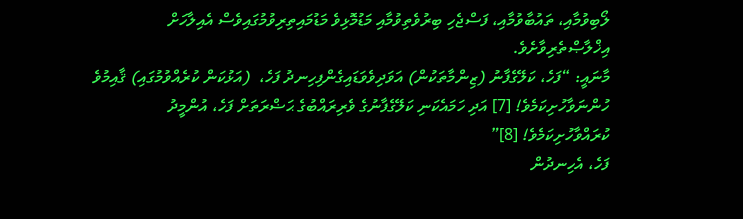ލޯބިވުމާއި، ތައުބާވުމާއި، ފަސްޖެހި ބިރުވެތިވުމާއި މަޑުމޮޅިވެ މަޑުމައިތިރިވުމުގައިވެސް އެއިލާހަށް އިޚްލާޞްތެރިވާށެވެ.
މާނައީ: “ފަހެ، ކަލޭގެފާނު (ޒިންމާތަކުން) އަވަދިވެވަޑައިގެންފިހިނދު ފަހެ،  (އަޅުކަން ކުރެއްވުމުގައި) ޤާއިމުވެ ހުންނަވާހުށިކަމެވެ! [7] އަދި ހަމައެކަނި ކަލޭގެފާނުގެ ވެރިރައްބުގެ ޙަޟްރަތަށް ފަހެ، އުންމީދު ކުރައްވާހުށިކަމެވެ! [8]”
ފަހެ، އެހިނދުން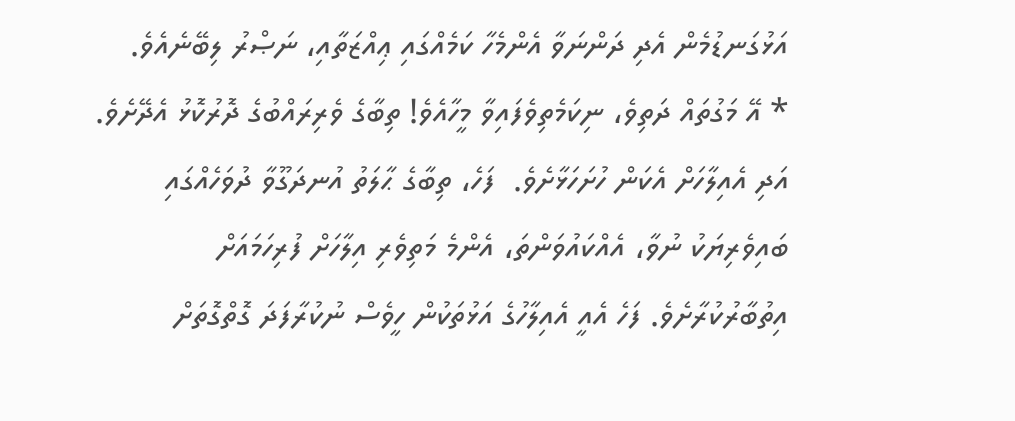އަޅުގަނޑުމެން އެދި ދަންނަވާ އެންމެހާ ކަމެއްގައި ޢިއްޒަތާއި، ނަޞްރު ލިބޭނެއެވެ.
* އޭ މަގުތައް ދަތިވެ، ނިކަމެތިވެފައިވާ މީހާއެވެ! ތިބާގެ ވެރިރައްބުގެ ދޮރުކޮޅު އެދޭށެވެ. އަދި އެއިލާހަށް އެކަން ހުށަހަޅާށެވެ.  ފަހެ، ތިބާގެ ޙާލަތު އުނދަގޫވާ ދުވަހެއްގައި ބައިވެރިޔަކު ނުވާ، އެއްކައުވަންތަ، އެންމެ މަތިވެރި އިލާހަށް ފުރިހަމައަށް އިތުބާރުކުރާށެވެ. ފަހެ އެއީ އެއިލާހުގެ އަޅުތަކުން ހީވެސް ނުކުރާފަދަ ގޮތްގޮތަށް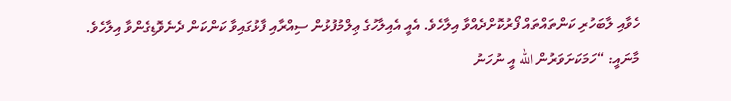ހެވާއި ލާބަހުރި ކަންތައްތައް ފޯރުކޮށްދެއްވާ އިލާހެވެ. އެއީ އެއިލާހުގެ ޢިލްމުފުޅުން ސިއްރާއި ފާޅުގައިވާ ކަންކަން ދެނެވޮޑިގެންވާ އިލާހެވެ.
މާނައީ: “ހަމަކަށަވަރުން الله އީ ނުހަނު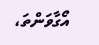އޯގާވަންތަ،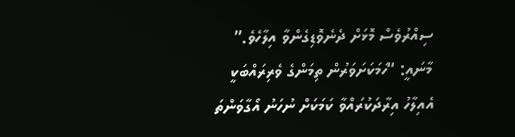ސިއްރުވެސް މޮޅަށް ދެނެވޮޑިގެންވާ އިލާހެވެ.”
މާނައީ: “ހަމަކަށަވަރުން ތިމަންގެ ވެރިރައްބަކީ އެއިލާހު އިރާދަކުރައްވާ ކަމަކަށް ނުހަނު އޯގާވަންތަ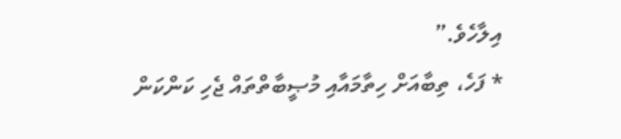އިލާހެވެ.”
* ފަހެ، ތިބާއަށް ހިތާމައާއި މުޞީބާތްތައް ޖެހި ކަންކަން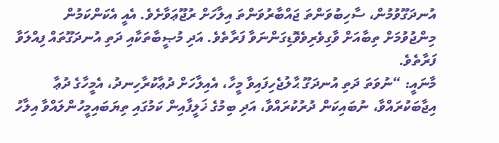އުނދަގޫވުމުން، ސާހިބުވަންތަ ޖައްބާރުވަންތަ އިލާހަށް ރުޖޫޢަވާށެވެ. އެއީ އެކަންކަމުން މިންޖުވުމަށް ތިބާއަށް ވާގިވެރިވެވޮޑިގަންނަވާ ފަރާތެވެ. އަދި މުޞީބާތަކާއި ދަތި އުނދަގޫތައް ފިއްލަވާ ފަރާތެވެ.
މާނައީ: “ނުވަތަ ދަތި އުނދަގޫ ޙާލުޖެހިފައިވާ މީހާ، އެއިލާހަށް ދުޢާކުރާހިނދު، އެމީހާގެ ދުޢާ އިޖާބަކުރައްވާ، ނުބައިކަން ދުރުކުރައްވާ، އަދި ބިމުގެ ޚަލީފާއިން ކަމުގައި ތިޔަބައިމީހުންލައްވާ އިލާހު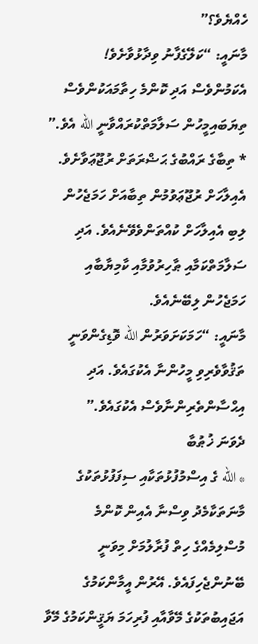ހެއްޔެވެ؟”
މާނައީ: “ކަލޭގެފާނު ވިދާޅުވާށެވެ! އެކަމުންވެސް އަދި ކޮންމެ ހިތާމައަކުންވެސް ތިޔަބައިމީހުން ސަލާމަތްކުރައްވާނީ الله އެވެ.”
* ތިބާގެ ރައްބުގެ ޙަޟްރަތަށް ރުޖޫޢަވާށެވެ. އެއިލާހަށް ރުޖޫޢަވުމުން ތިބާއަށް ހަމަޖެހުން ލިބި އެއިލާހަށް ކުއްތަންވެވޭނެއެވެ. އަދި ސަލާމަތްކަމާއި ޠާހިރުވުމާއި ކާމިޔާބާއި ހަމަޖެހުން ލިބޭނެއެވެ.
މާނައީ: “ހަމަކަށަވަރުން الله ވޮޑިގެންވަނީ ތަޤުވާވެރިވި މީހުންނާ އެކުގައެވެ. އަދި އިޙްސާންތެރިންނާވެސް އެކުގައެވެ.”
ދެވަނަ ޚުޠުބާ
* الله ގެ އިސްމުފުޅުތަކާއި ސިފަފުޅުތަކުގެ މާނަތަކާމެދު ވިސްނާ އެއިން ކޮންމެ މުސްލިމެއްގެ ހިތް ފުރާލުމަށް މިވަނީ ބޭނުންޖެހިފައެވެ. އޭރުން އީމާންކަމުގެ އަޖައިބުތަކުގެ މޭވާއާއި ފުރިހަމަ ޔަޤީންކަމުގެ މޭވާ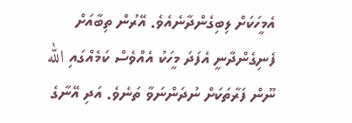އެމީހަކަށް ލިބިގެންދާނެއެވެ. އޭރުން ތިބާއަށް ފެނިގެންދާނީ އެފަދަ މީހަކު އެއްވެސް ކަމެއްގައި الله ނޫން ފަރާތަކަށް ނުދަންނަވާ ތަނެވެ. އަދި އޭނާގެ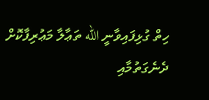ހިތް ގުޅިފައިވާނީ الله ތަޢާލާ މަޢުރިފާކޮށް ދެނެގަތުމާއި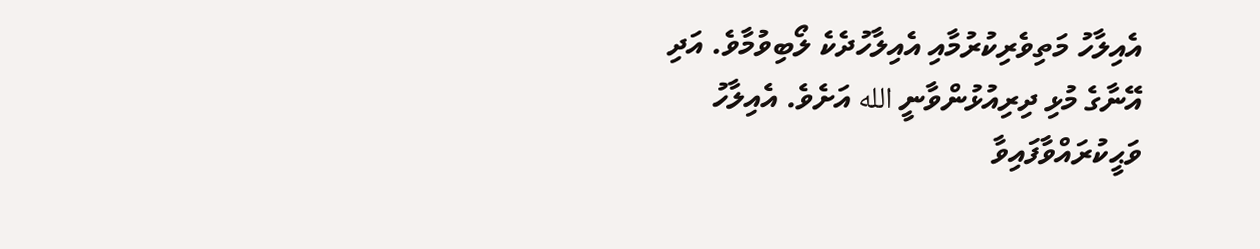އެއިލާހު މަތިވެރިކުރުމާއި އެއިލާހުދެކެ ލޯބިވުމާވެ. އަދި އޭނާގެ މުޅި ދިރިއުޅުންވާނީ الله އަށެވެ. އެއިލާހު ވަޙީކުރައްވާފައިވާ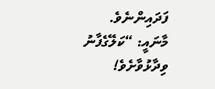ފަދައިންނެވެ.
މާނައީ: “ކަލޭގެފާނު ވިދާޅުވާށެވެ!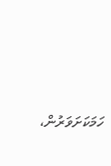ހަމަކަށަވަރުން،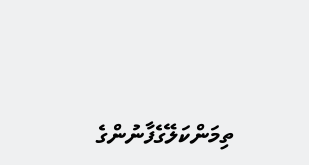ތިމަންކަލޭގެފާނުންގެ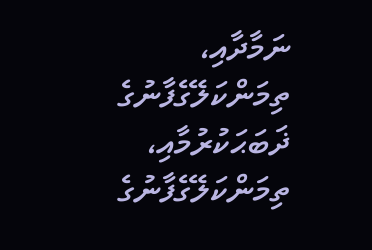ނަމާދާއި، ތިމަންކަލޭގެފާނުގެ ޛަބަޙަކުރުމާއި، ތިމަންކަލޭގެފާނުގެ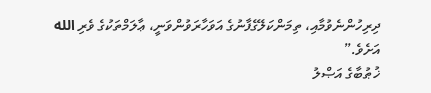ދިރިހުންނެވުމާއި، ތިމަންކަލޭގެފާނުގެ އަވަހާރަވުންވަނީ، ޢާލަމްތަކުގެ ވެރި الله އަށެވެ.”
ޚުޠުބާގެ އަޞްލު